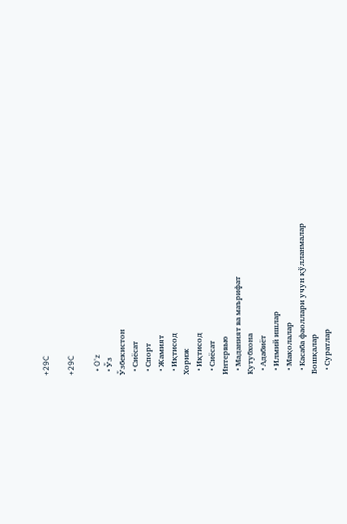+29C

+29C

  • O'z
  • Ўз
Ўзбекистон
  • Сиёсат
  • Спорт
  • Жамият
  • Иқтисод
Хориж
  • Иқтисод
  • Сиёсат
Интервью
  • Маданият ва маърифат
Кутубхона
  • Адабиёт
  • Илмий ишлар
  • Мақолалар
  • Касаба фаоллари учун қўлланмалар
Бошқалар
  • Суратлар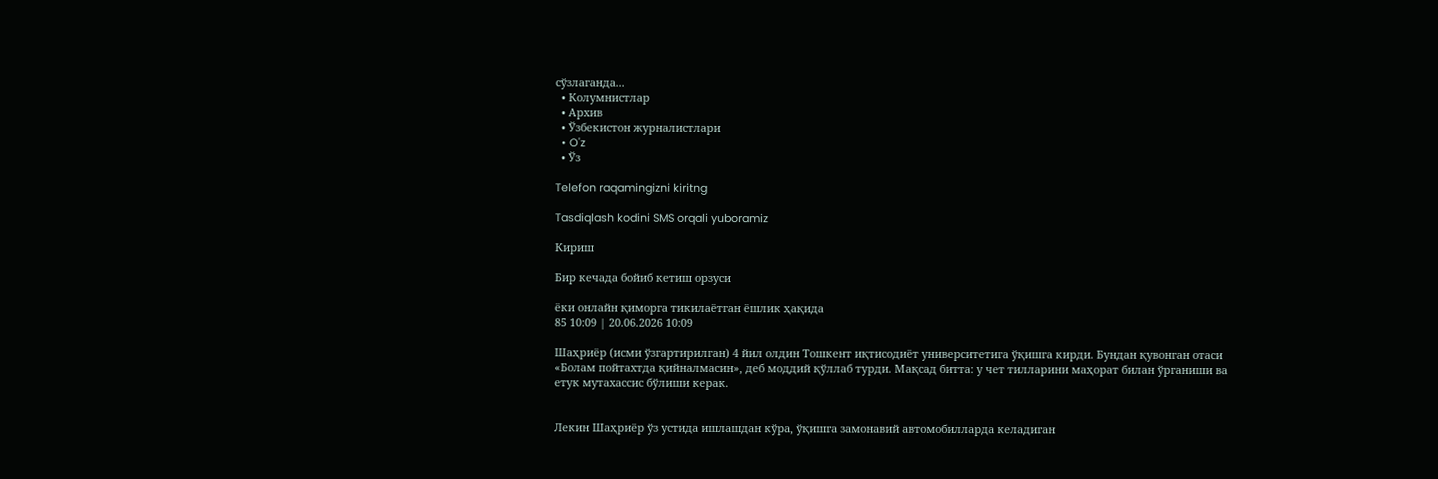сўзлаганда...
  • Колумнистлар
  • Архив
  • Ўзбекистон журналистлари
  • O'z
  • Ўз

Telefon raqamingizni kiritng

Tasdiqlash kodini SMS orqali yuboramiz

Кириш

Бир кечада бойиб кетиш орзуси

ёки онлайн қиморга тикилаётган ёшлик ҳақида
85 10:09 | 20.06.2026 10:09

Шаҳриёр (исми ўзгартирилган) 4 йил олдин Тошкент иқтисодиёт университетига ўқишга кирди. Бундан қувонган отаси «Болам пойтахтда қийналмасин», деб моддий қўллаб турди. Мақсад битта: у чет тилларини маҳорат билан ўрганиши ва етук мутахассис бўлиши керак.


Лекин Шаҳриёр ўз устида ишлашдан кўра, ўқишга замонавий автомобилларда келадиган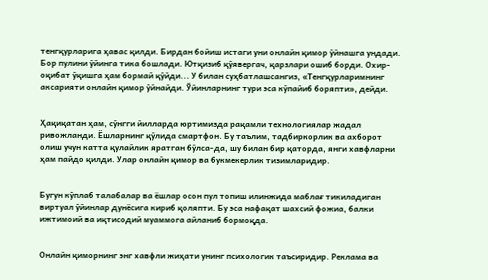тенгқурларига ҳавас қилди. Бирдан бойиш истаги уни онлайн қимор ўйнашга ундади. Бор пулини ўйинга тика бошлади. Ютқизиб қўявергач, қарзлари ошиб борди. Охир-оқибат ўқишга ҳам бормай қўйди... У билан суҳбатлашсангиз, «Тенгқурларимнинг аксарияти онлайн қимор ўйнайди. Ўйинларнинг тури эса кўпайиб боряпти», дейди.


Ҳақиқатан ҳам, сўнгги йилларда юртимизда рақамли технологиялар жадал ривожланди. Ёшларнинг қўлида смартфон. Бу таълим, тадбиркорлик ва ахборот олиш учун катта қулайлик яратган бўлса-да, шу билан бир қаторда, янги хавфларни ҳам пайдо қилди. Улар онлайн қимор ва букмекерлик тизимларидир.


Бугун кўплаб талабалар ва ёшлар осон пул топиш илинжида маблағ тикиладиган виртуал ўйинлар дунёсига кириб қоляпти. Бу эса нафақат шахсий фожиа, балки ижтимоий ва иқтисодий муаммога айланиб бормоқда.


Онлайн қиморнинг энг хавфли жиҳати унинг психологик таъсиридир. Реклама ва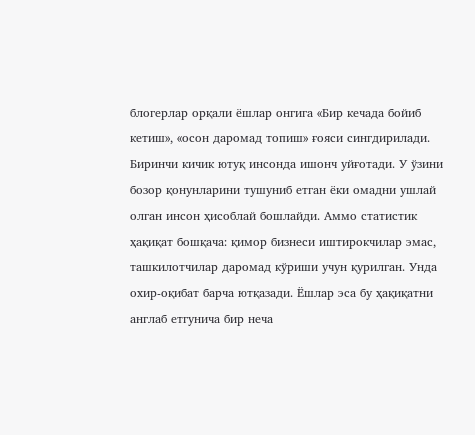блогерлар орқали ёшлар онгига «Бир кечада бойиб кетиш», «осон даромад топиш» ғояси сингдирилади. Биринчи кичик ютуқ инсонда ишонч уйғотади. У ўзини бозор қонунларини тушуниб етган ёки омадни ушлай олган инсон ҳисоблай бошлайди. Аммо статистик ҳақиқат бошқача: қимор бизнеси иштирокчилар эмас, ташкилотчилар даромад кўриши учун қурилган. Унда охир-оқибат барча ютқазади. Ёшлар эса бу ҳақиқатни англаб етгунича бир неча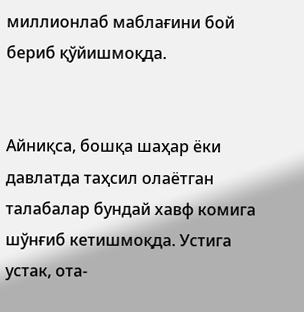миллионлаб маблағини бой бериб қўйишмоқда.


Айниқса, бошқа шаҳар ёки давлатда таҳсил олаётган талабалар бундай хавф комига шўнғиб кетишмоқда. Устига устак, ота-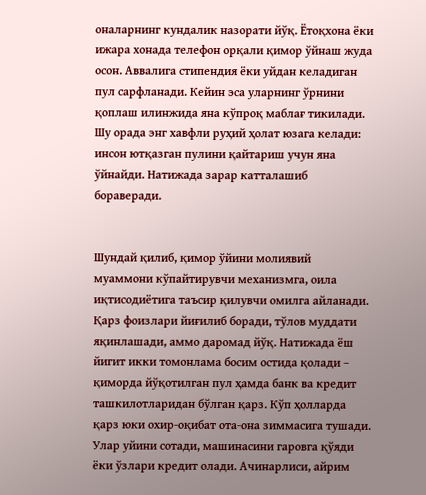оналарнинг кундалик назорати йўқ. Ётоқхона ёки ижара хонада телефон орқали қимор ўйнаш жуда осон. Аввалига стипендия ёки уйдан келадиган пул сарфланади. Кейин эса уларнинг ўрнини қоплаш илинжида яна кўпроқ маблағ тикилади. Шу орада энг хавфли руҳий ҳолат юзага келади: инсон ютқазган пулини қайтариш учун яна ўйнайди. Натижада зарар катталашиб бораверади.


Шундай қилиб, қимор ўйини молиявий муаммони кўпайтирувчи механизмга, оила иқтисодиётига таъсир қилувчи омилга айланади. Қарз фоизлари йиғилиб боради, тўлов муддати яқинлашади, аммо даромад йўқ. Натижада ёш йигит икки томонлама босим остида қолади – қиморда йўқотилган пул ҳамда банк ва кредит ташкилотларидан бўлган қарз. Кўп ҳолларда қарз юки охир-оқибат ота-она зиммасига тушади. Улар уйини сотади, машинасини гаровга қўяди ёки ўзлари кредит олади. Ачинарлиси, айрим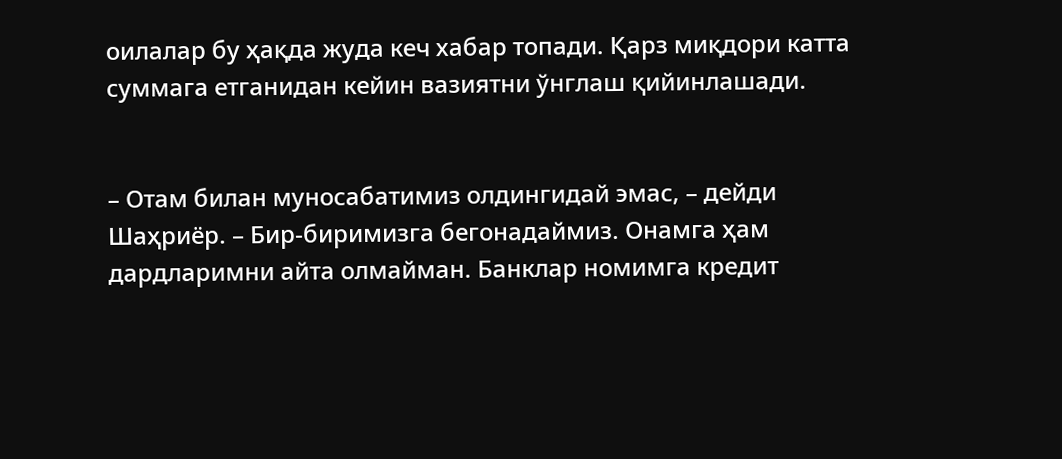оилалар бу ҳақда жуда кеч хабар топади. Қарз миқдори катта суммага етганидан кейин вазиятни ўнглаш қийинлашади.


– Отам билан муносабатимиз олдингидай эмас, – дейди Шаҳриёр. – Бир-биримизга бегонадаймиз. Онамга ҳам дардларимни айта олмайман. Банклар номимга кредит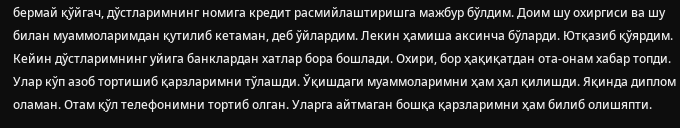бермай қўйгач, дўстларимнинг номига кредит расмийлаштиришга мажбур бўлдим. Доим шу охиргиси ва шу билан муаммоларимдан қутилиб кетаман, деб ўйлардим. Лекин ҳамиша аксинча бўларди. Ютқазиб қўярдим. Кейин дўстларимнинг уйига банклардан хатлар бора бошлади. Охири, бор ҳақиқатдан ота-онам хабар топди. Улар кўп азоб тортишиб қарзларимни тўлашди. Ўқишдаги муаммоларимни ҳам ҳал қилишди. Яқинда диплом оламан. Отам қўл телефонимни тортиб олган. Уларга айтмаган бошқа қарзларимни ҳам билиб олишяпти.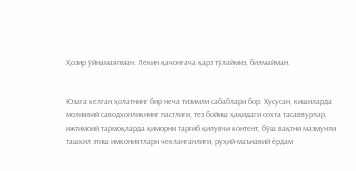Ҳозир ўйнамаяпман. Лекин қачонгача қарз тўлаймиз, билмайман.


Юзага келган ҳолатнинг бир неча тизимли сабаблари бор. Хусусан, кишиларда молиявий саводхонликнинг пастлиги, тез бойиш ҳақидаги сохта тасаввурлар, ижтимоий тармоқларда қиморни тарғиб қилувчи контент, бўш вақтни мазмунли ташкил этиш имкониятлари чекланганлиги, руҳий-маънавий ёрдам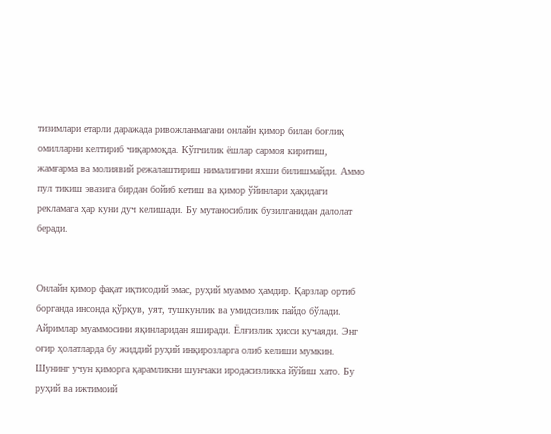тизимлари етарли даражада ривожланмагани онлайн қимор билан боғлиқ омилларни келтириб чиқармоқда. Кўпчилик ёшлар сармоя киритиш, жамғарма ва молиявий режалаштириш нималигини яхши билишмайди. Аммо пул тикиш эвазига бирдан бойиб кетиш ва қимор ўйинлари ҳақидаги рекламага ҳар куни дуч келишади. Бу мутаносиблик бузилганидан далолат беради.


Онлайн қимор фақат иқтисодий эмас, руҳий муаммо ҳамдир. Қарзлар ортиб борганда инсонда қўрқув, уят, тушкунлик ва умидсизлик пайдо бўлади. Айримлар муаммосини яқинларидан яширади. Ёлғизлик ҳисси кучаяди. Энг оғир ҳолатларда бу жиддий руҳий инқирозларга олиб келиши мумкин. Шунинг учун қиморга қарамликни шунчаки иродасизликка йўйиш хато. Бу руҳий ва ижтимоий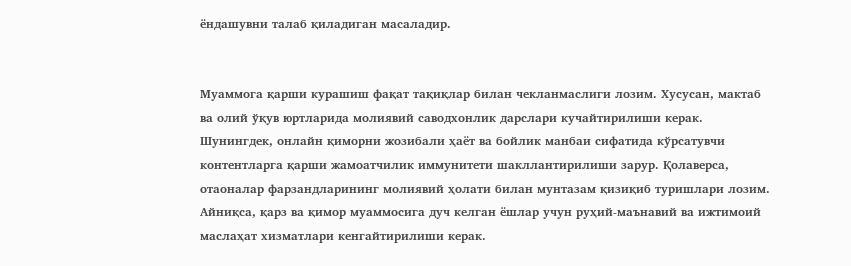ёндашувни талаб қиладиган масаладир.


Муаммога қарши курашиш фақат тақиқлар билан чекланмаслиги лозим. Хусусан, мактаб ва олий ўқув юртларида молиявий саводхонлик дарслари кучайтирилиши керак. Шунингдек, онлайн қиморни жозибали ҳаёт ва бойлик манбаи сифатида кўрсатувчи контентларга қарши жамоатчилик иммунитети шакллантирилиши зарур. Қолаверса, отаоналар фарзандларининг молиявий ҳолати билан мунтазам қизиқиб туришлари лозим. Айниқса, қарз ва қимор муаммосига дуч келган ёшлар учун руҳий-маънавий ва ижтимоий маслаҳат хизматлари кенгайтирилиши керак.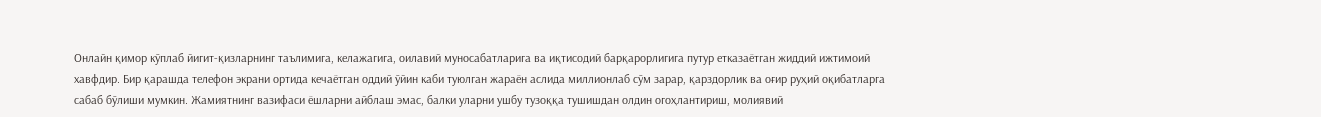Онлайн қимор кўплаб йигит-қизларнинг таълимига, келажагига, оилавий муносабатларига ва иқтисодий барқарорлигига путур етказаётган жиддий ижтимоий хавфдир. Бир қарашда телефон экрани ортида кечаётган оддий ўйин каби туюлган жараён аслида миллионлаб сўм зарар, қарздорлик ва оғир руҳий оқибатларга сабаб бўлиши мумкин. Жамиятнинг вазифаси ёшларни айблаш эмас, балки уларни ушбу тузоққа тушишдан олдин огоҳлантириш, молиявий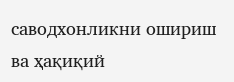саводхонликни ошириш ва ҳақиқий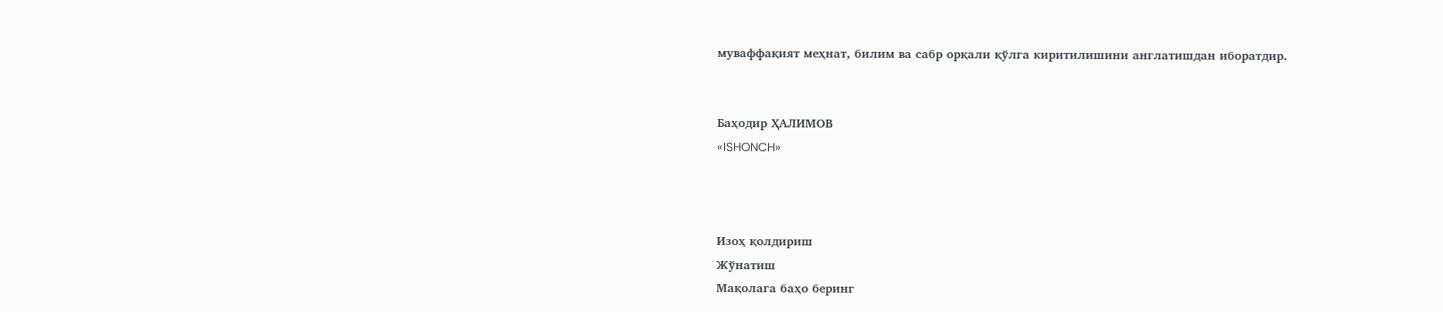муваффақият меҳнат, билим ва сабр орқали қўлга киритилишини англатишдан иборатдир.


Баҳодир ҲАЛИМОВ
«ISHONCH»



Изоҳ қолдириш
Жўнатиш
Mақолага баҳо беринг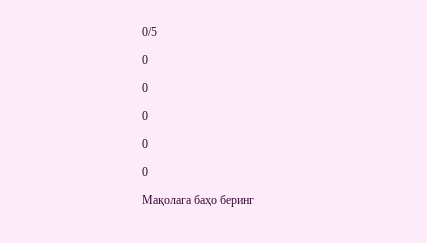0/5

0

0

0

0

0

Mақолага баҳо беринг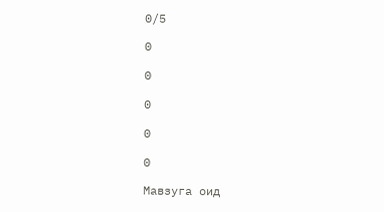0/5

0

0

0

0

0

Мавзуга оид